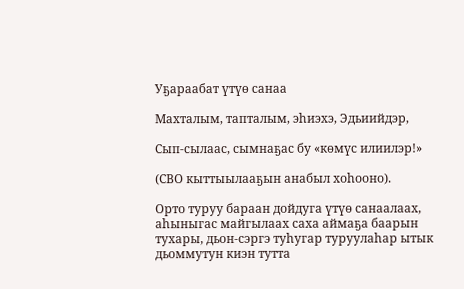Уҕараабат үтүө санаа

Махталым, тапталым, эһиэхэ, Эдьиийдэр,

Сып-сылаас, сымнаҕас бу «көмүс илиилэр!»

(СВО кыттыылааҕын анабыл хоһооно).

Орто туруу бараан дойдуга үтүө санаалаах, аһыныгас майгылаах саха аймаҕа баарын тухары, дьон-сэргэ туһугар туруулаһар ытык дьоммутун киэн тутта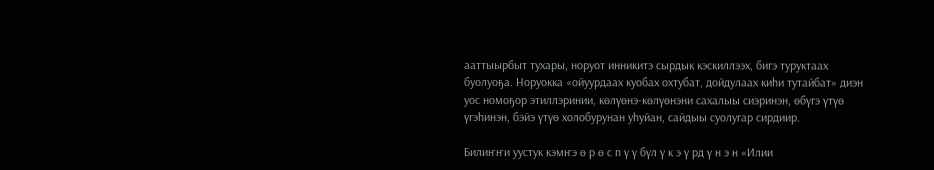ааттыырбыт тухары, норуот инникитэ сырдык кэскиллээх, бигэ туруктаах буолуоҕа. Норуокка «ойуурдаах куобах охтубат, дойдулаах киһи тутайбат» диэн уос номоҕор этиллэринии, көлүөнэ-көлүөнэни сахалыы сиэринэн, өбүгэ үтүө үгэһинэн, бэйэ үтүө холобурунан уһуйан, сайдыы суолугар сирдиир.

Билиҥҥи уустук кэмҥэ ө р ө с п ү ү бүл ү к э ү рд ү н э н «Илии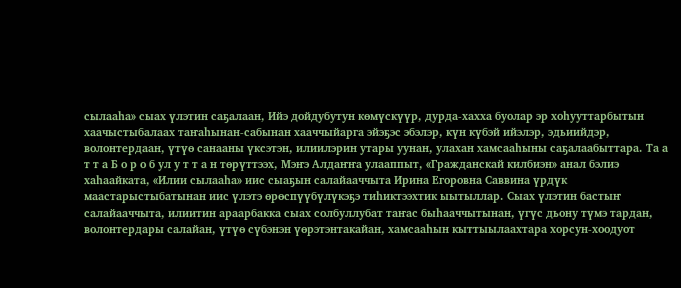сылааһа» сыах үлэтин саҕалаан, Ийэ дойдубутун көмүскүүр, дурда-хахха буолар эр хоһууттарбытын хаачыстыбалаах таҥаһынан-сабынан хааччыйарга эйэҕэс эбэлэр, күн күбэй ийэлэр, эдьиийдэр, волонтердаан, үтүө санааны үксэтэн, илиилэрин утары уунан, улахан хамсааһыны саҕалаабыттара. Та а т т а Б о р о б ул у т т а н төрүттээх, Мэҥэ Алдаҥҥа улааппыт, «Гражданскай килбиэн» анал бэлиэ хаһаайката, «Илии сылааһа» иис сыаҕын салайааччыта Ирина Егоровна Саввина үрдүк маастарыстыбатынан иис үлэтэ өрөспүүбүлүкэҕэ тиһиктээхтик ыытыллар. Сыах үлэтин бастыҥ салайааччыта, илиитин араарбакка сыах солбуллубат таҥас быһааччытынан, үгүс дьону түмэ тардан, волонтердары салайан, үтүө сүбэнэн үөрэтэнтакайан, хамсааһын кыттыылаахтара хорсун-хоодуот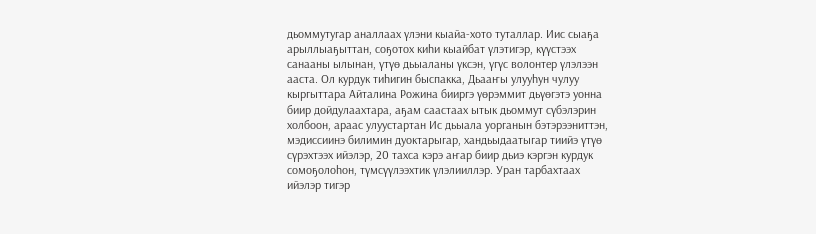дьоммутугар аналлаах үлэни кыайа-хото туталлар. Иис сыаҕа арыллыаҕыттан, соҕотох киһи кыайбат үлэтигэр, күүстээх санааны ылынан, үтүө дьыаланы үксэн, үгүс волонтер үлэлээн ааста. Ол курдук тиһигин быспакка, Дьааҥы улууһун чулуу кыргыттара Айталина Рожина бииргэ үөрэммит дьүөгэтэ уонна биир дойдулаахтара, аҕам саастаах ытык дьоммут сүбэлэрин холбоон, араас улуустартан Ис дьыала уорганын бэтэрээниттэн, мэдиссиинэ билимин дуоктарыгар, хандьыдаатыгар тиийэ үтүө сүрэхтээх ийэлэр, 20 тахса кэрэ аҥар биир дьиэ кэргэн курдук сомоҕолоһон, түмсүүлээхтик үлэлииллэр. Уран тарбахтаах ийэлэр тигэр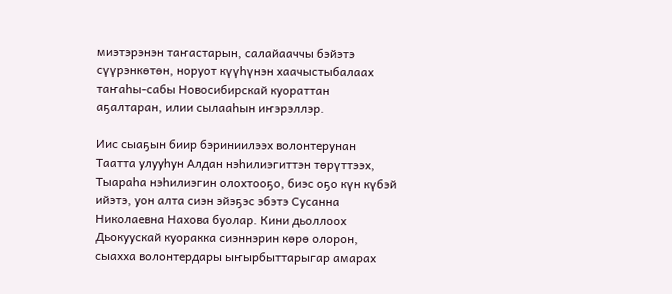миэтэрэнэн таҥастарын, салайааччы бэйэтэ сүүрэнкөтөн, норуот күүһүнэн хаачыстыбалаах таҥаһы-сабы Новосибирскай куораттан аҕалтаран, илии сылааһын иҥэрэллэр.

Иис сыаҕын биир бэриниилээх волонтерунан Таатта улууһун Алдан нэһилиэгиттэн төрүттээх, Тыараһа нэһилиэгин олохтооҕо, биэс оҕо күн күбэй ийэтэ, уон алта сиэн эйэҕэс эбэтэ Сусанна Николаевна Нахова буолар. Кини дьоллоох Дьокуускай куоракка сиэннэрин көрө олорон, сыахха волонтердары ыҥырбыттарыгар амарах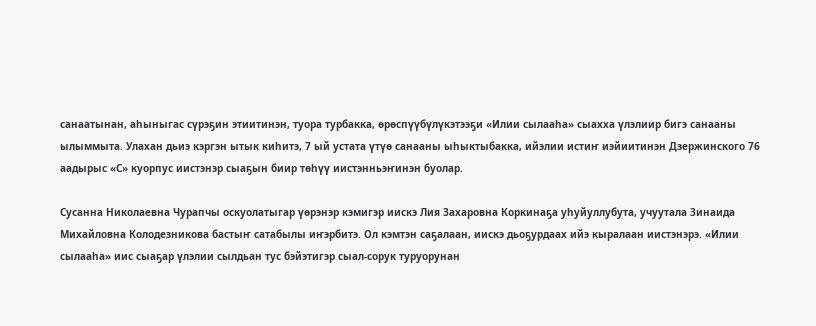санаатынан, аһыныгас сүрэҕин этиитинэн, туора турбакка, өрөспүүбүлүкэтээҕи «Илии сылааһа» сыахха үлэлиир бигэ санааны ылыммыта. Улахан дьиэ кэргэн ытык киһитэ, 7 ый устата үтүө санааны ыһыктыбакка, ийэлии истиҥ иэйиитинэн Дзержинского 76 аадырыс «С» куорпус иистэнэр сыаҕын биир төһүү иистэнньэҥинэн буолар.

Сусанна Николаевна Чурапчы оскуолатыгар үөрэнэр кэмигэр иискэ Лия Захаровна Коркинаҕа уһуйуллубута, учуутала Зинаида Михайловна Колодезникова бастыҥ сатабылы иҥэрбитэ. Ол кэмтэн саҕалаан, иискэ дьоҕурдаах ийэ кыралаан иистэнэрэ. «Илии сылааһа» иис сыаҕар үлэлии сылдьан тус бэйэтигэр сыал-сорук туруорунан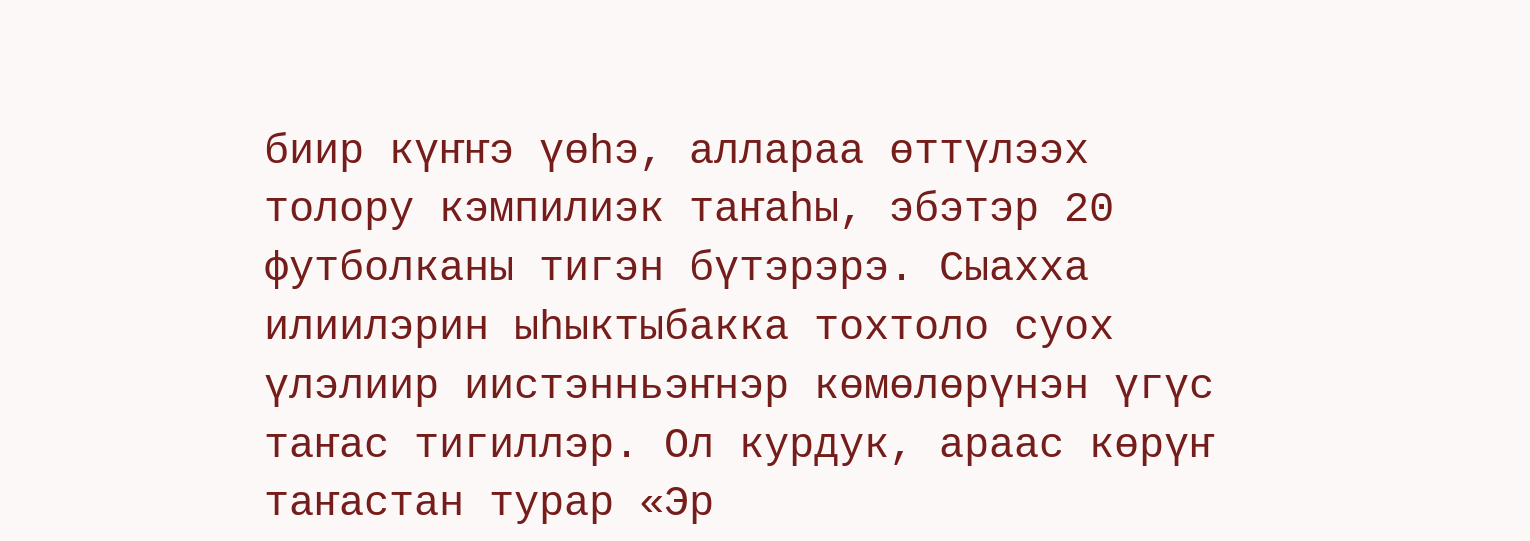биир күҥҥэ үөһэ, аллараа өттүлээх толору кэмпилиэк таҥаһы, эбэтэр 20 футболканы тигэн бүтэрэрэ. Сыахха илиилэрин ыһыктыбакка тохтоло суох үлэлиир иистэнньэҥнэр көмөлөрүнэн үгүс таҥас тигиллэр. Ол курдук, араас көрүҥ таҥастан турар «Эр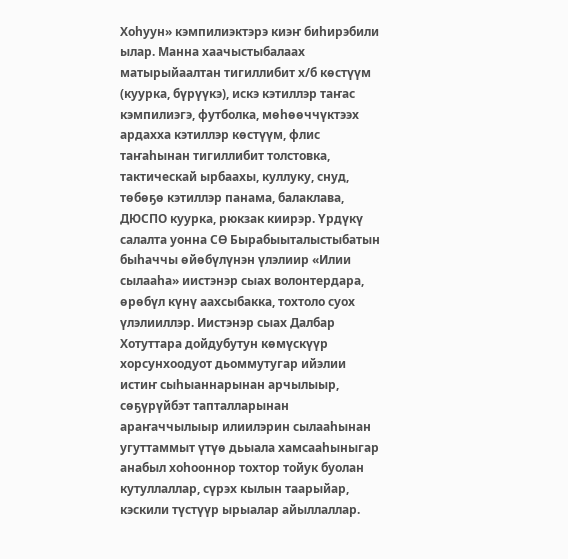Хоһуун» кэмпилиэктэрэ киэҥ биһирэбили ылар. Манна хаачыстыбалаах матырыйаалтан тигиллибит х/б көстүүм (куурка, бүрүүкэ), искэ кэтиллэр таҥас кэмпилиэгэ, футболка, мөһөөччүктээх ардахха кэтиллэр көстүүм, флис таҥаһынан тигиллибит толстовка, тактическай ырбаахы, куллуку, снуд, төбөҕө кэтиллэр панама, балаклава, ДЮСПО куурка, рюкзак киирэр. Үрдүкү салалта уонна СӨ Бырабыыталыстыбатын быһаччы өйөбүлүнэн үлэлиир «Илии сылааһа» иистэнэр сыах волонтердара, өрөбүл күнү аахсыбакка, тохтоло суох үлэлииллэр. Иистэнэр сыах Далбар Хотуттара дойдубутун көмүскүүр хорсунхоодуот дьоммутугар ийэлии истиҥ сыһыаннарынан арчылыыр, сөҕүрүйбэт тапталларынан араҥаччылыыр илиилэрин сылааһынан угуттаммыт үтүө дьыала хамсааһыныгар анабыл хоһооннор тохтор тойук буолан кутуллаллар, сүрэх кылын таарыйар, кэскили түстүүр ырыалар айыллаллар.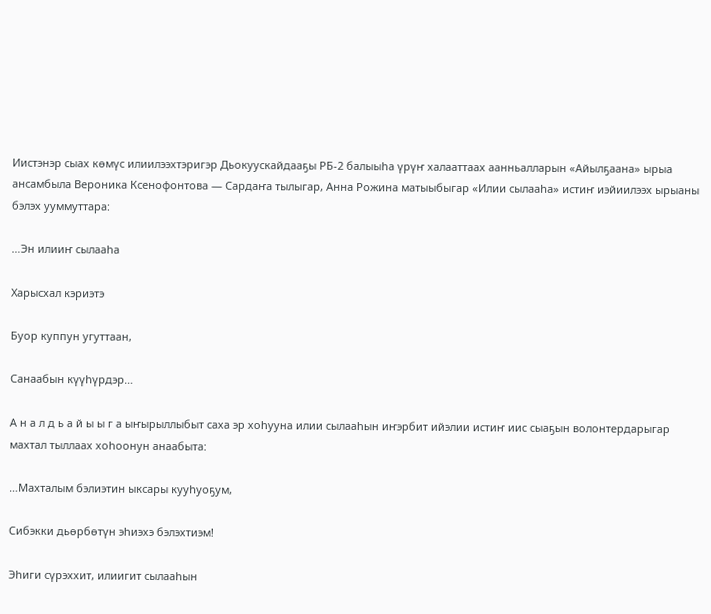Иистэнэр сыах көмүс илиилээхтэригэр Дьокуускайдааҕы РБ-2 балыыһа үрүҥ халааттаах аанньалларын «Айылҕаана» ырыа ансамбыла Вероника Ксенофонтова — Сардаҥа тылыгар, Анна Рожина матыыбыгар «Илии сылааһа» истиҥ иэйиилээх ырыаны бэлэх ууммуттара:

…Эн илииҥ сылааһа

Харысхал кэриэтэ

Буор куппун угуттаан,

Санаабын күүһүрдэр…

А н а л д ь а й ы ы г а ыҥырыллыбыт саха эр хоһууна илии сылааһын иҥэрбит ийэлии истиҥ иис сыаҕын волонтердарыгар махтал тыллаах хоһоонун анаабыта:

…Махталым бэлиэтин ыксары кууһуоҕум,

Сибэкки дьөрбөтүн эһиэхэ бэлэхтиэм!

Эһиги сүрэххит, илиигит сылааһын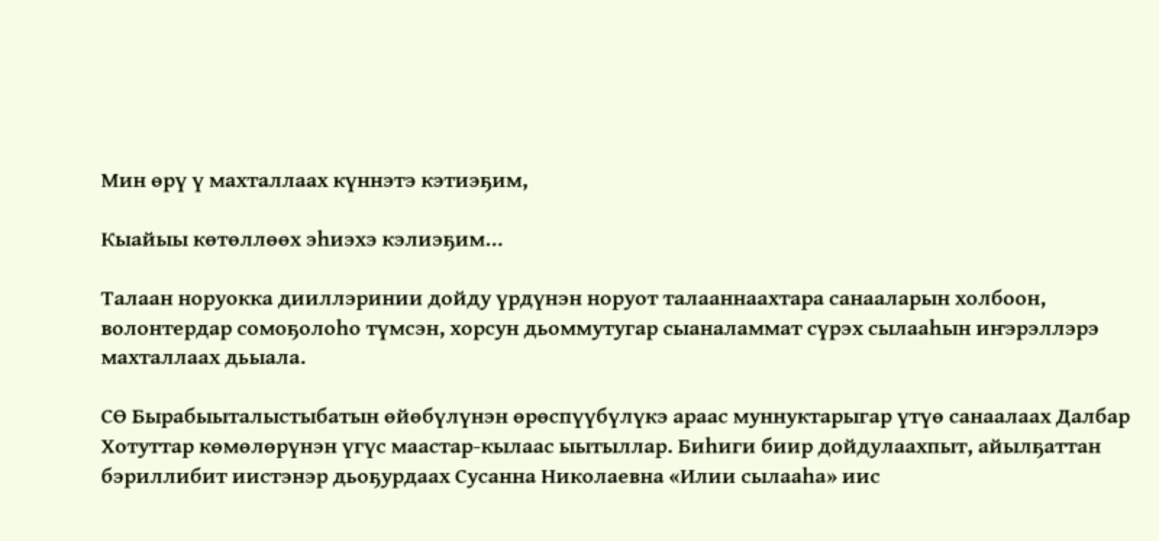Мин өрү ү махталлаах күннэтэ кэтиэҕим,

Кыайыы көтөллөөх эһиэхэ кэлиэҕим…

Талаан норуокка дииллэринии дойду үрдүнэн норуот талааннаахтара санааларын холбоон, волонтердар сомоҕолоһо түмсэн, хорсун дьоммутугар сыаналаммат сүрэх сылааһын иҥэрэллэрэ махталлаах дьыала.

СӨ Бырабыыталыстыбатын өйөбүлүнэн өрөспүүбүлүкэ араас муннуктарыгар үтүө санаалаах Далбар Хотуттар көмөлөрүнэн үгүс маастар-кылаас ыытыллар. Биһиги биир дойдулаахпыт, айылҕаттан бэриллибит иистэнэр дьоҕурдаах Сусанна Николаевна «Илии сылааһа» иис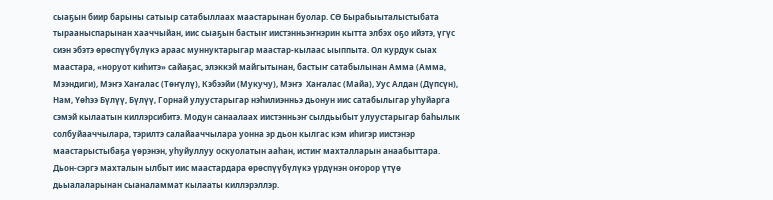сыаҕын биир барыны сатыыр сатабыллаах маастарынан буолар. СӨ Бырабыыталыстыбата тырааныспарынан хааччыйан, иис сыаҕын бастыҥ иистэнньэҥнэрин кытта элбэх оҕо ийэтэ, үгүс сиэн эбэтэ өрөспүүбүлүкэ араас муннуктарыгар маастар-кылаас ыыппыта. Ол курдук сыах маастара, «норуот киһитэ» сайаҕас, элэккэй майгытынан, бастыҥ сатабылынан Амма (Амма, Мээндиги), Мэҥэ Хаҥалас (Төҥүлү), Кэбээйи (Мукучу), Мэҥэ  Хаҥалас (Майа), Уус Алдан (Дүпсүн), Нам, Үөһээ Бүлүү, Бүлүү, Горнай улуустарыгар нэһилиэнньэ дьонун иис сатабылыгар уһуйарга сэмэй кылаатын киллэрсибитэ. Модун санаалаах иистэнньэҥ сылдьыбыт улуустарыгар баһылык солбуйааччылара, тэрилтэ салайааччылара уонна эр дьон кылгас кэм иһигэр иистэнэр маастарыстыбаҕа үөрэнэн, уһуйуллуу оскуолатын ааһан, истиҥ махталларын анаабыттара. Дьон-сэргэ махталын ылбыт иис маастардара өрөспүүбүлүкэ үрдүнэн оҥорор үтүө дьыалаларынан сыаналаммат кылааты киллэрэллэр.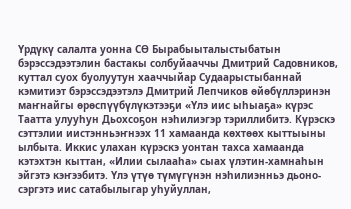Үрдүкү салалта уонна СӨ Бырабыыталыстыбатын бэрэссэдээтэлин бастакы солбуйааччы Дмитрий Садовников, куттал суох буолуутун хааччыйар Судаарыстыбаннай кэмитиэт бэрэссэдээтэлэ Дмитрий Лепчиков өйөбүллэринэн маҥнайгы өрөспүүбүлүкэтээҕи «Үлэ иис ыһыаҕа» күрэс Таатта улууһун Дьохсоҕон нэһилиэгэр тэриллибитэ. Күрэскэ сэттэлии иистэнньэҥнээх 11 хамаанда көхтөөх кыттыыны ылбыта. Иккис улахан күрэскэ уонтан тахса хамаанда кэтэхтэн кыттан, «Илии сылааһа» сыах үлэтин-хамнаһын эйгэтэ кэҥээбитэ. Үлэ үтүө түмүгүнэн нэһилиэнньэ дьоно-сэргэтэ иис сатабылыгар уһуйуллан,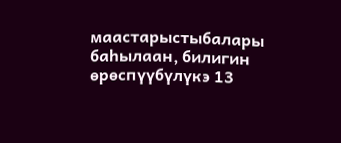маастарыстыбалары баһылаан, билигин өрөспүүбүлүкэ 13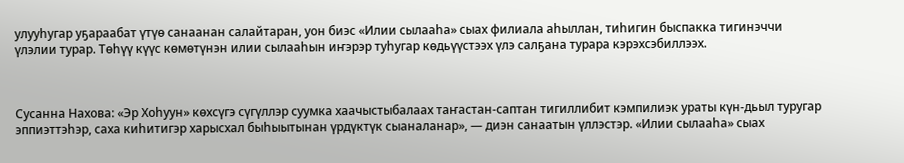улууһугар уҕараабат үтүө санаанан салайтаран, уон биэс «Илии сылааһа» сыах филиала аһыллан, тиһигин быспакка тигинэччи үлэлии турар. Төһүү күүс көмөтүнэн илии сылааһын иҥэрэр туһугар көдьүүстээх үлэ салҕана турара кэрэхсэбиллээх.



Сусанна Нахова: «Эр Хоһуун» көхсүгэ сүгүллэр суумка хаачыстыбалаах таҥастан-саптан тигиллибит кэмпилиэк ураты күн-дьыл туругар эппиэттэһэр, саха киһитигэр харысхал быһыытынан үрдүктүк сыаналанар», — диэн санаатын үллэстэр. «Илии сылааһа» сыах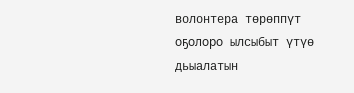волонтера төрөппүт оҕолоро ылсыбыт үтүө дьыалатын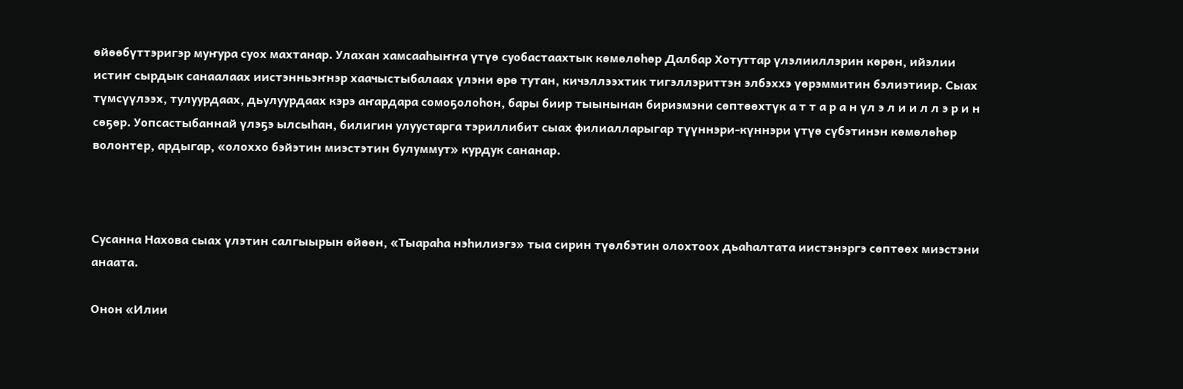өйөөбүттэригэр муҥура суох махтанар. Улахан хамсааһыҥҥа үтүө суобастаахтык көмөлөһөр Далбар Хотуттар үлэлииллэрин көрөн, ийэлии истиҥ сырдык санаалаах иистэнньэҥнэр хаачыстыбалаах үлэни өрө тутан, кичэллээхтик тигэллэриттэн элбэххэ үөрэммитин бэлиэтиир. Сыах түмсүүлээх, тулуурдаах, дьулуурдаах кэрэ аҥардара сомоҕолоһон, бары биир тыынынан бириэмэни сөптөөхтүк а т т а р а н үл э л и и л л э р и н сөҕөр. Уопсастыбаннай үлэҕэ ылсыһан, билигин улуустарга тэриллибит сыах филиалларыгар түүннэри-күннэри үтүө сүбэтинэн көмөлөһөр волонтер, ардыгар, «олоххо бэйэтин миэстэтин булуммут» курдук сананар.



Сусанна Нахова сыах үлэтин салгыырын өйөөн, «Тыараһа нэһилиэгэ» тыа сирин түөлбэтин олохтоох дьаһалтата иистэнэргэ сөптөөх миэстэни анаата.

Онон «Илии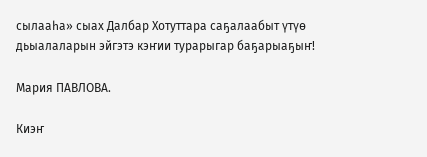сылааһа» сыах Далбар Хотуттара саҕалаабыт үтүө дьыалаларын эйгэтэ кэҥии турарыгар баҕарыаҕыҥ!

Мария ПАВЛОВА.

Киэҥ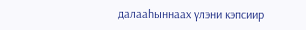далааһыннаах үлэни кэпсиир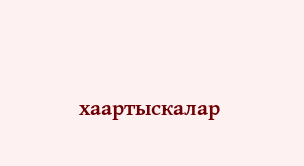хаартыскалар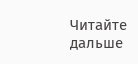Читайте дальше